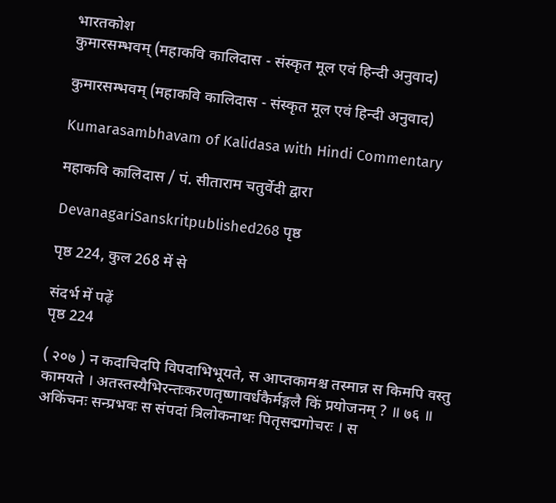भारतकोश
कुमारसम्भवम् (महाकवि कालिदास - संस्कृत मूल एवं हिन्दी अनुवाद)

कुमारसम्भवम् (महाकवि कालिदास - संस्कृत मूल एवं हिन्दी अनुवाद)

Kumarasambhavam of Kalidasa with Hindi Commentary

महाकवि कालिदास / पं. सीताराम चतुर्वेदी द्वारा

DevanagariSanskritpublished268 पृष्ठ

पृष्ठ 224, कुल 268 में से

संदर्भ में पढ़ें
पृष्ठ 224

( २०७ ) न कदाचिदपि विपदाभिभूयते, स आप्तकामश्च तस्मान्न स किमपि वस्तु कामयते । अतस्तस्यैभिरन्तःकरणतृष्णावर्धकैर्मङ्गलै किं प्रयोजनम् ? ॥ ७६ ॥ अकिंचनः सन्प्रभवः स संपदां त्रिलोकनाथः पितृसद्मगोचरः । स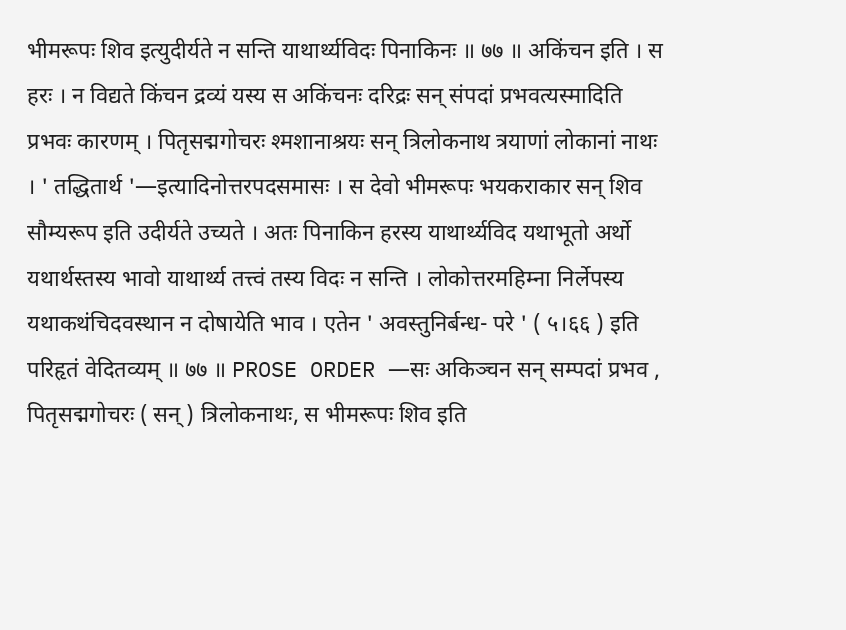भीमरूपः शिव इत्युदीर्यते न सन्ति याथार्थ्यविदः पिनाकिनः ॥ ७७ ॥ अकिंचन इति । स हरः । न विद्यते किंचन द्रव्यं यस्य स अकिंचनः दरिद्रः सन् संपदां प्रभवत्यस्मादिति प्रभवः कारणम् । पितृसद्मगोचरः श्मशानाश्रयः सन् त्रिलोकनाथ त्रयाणां लोकानां नाथः । ' तद्धितार्थ '—इत्यादिनोत्तरपदसमासः । स देवो भीमरूपः भयकराकार सन् शिव सौम्यरूप इति उदीर्यते उच्यते । अतः पिनाकिन हरस्य याथार्थ्यविद यथाभूतो अर्थो यथार्थस्तस्य भावो याथार्थ्य तत्त्वं तस्य विदः न सन्ति । लोकोत्तरमहिम्ना निर्लेपस्य यथाकथंचिदवस्थान न दोषायेति भाव । एतेन ' अवस्तुनिर्बन्ध- परे ' ( ५।६६ ) इति परिहृतं वेदितव्यम् ॥ ७७ ॥ PROSE ORDER —सः अकिञ्चन सन् सम्पदां प्रभव , पितृसद्मगोचरः ( सन् ) त्रिलोकनाथः, स भीमरूपः शिव इति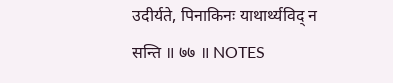उदीर्यते, पिनाकिनः याथार्थ्यविद् न सन्ति ॥ ७७ ॥ NOTES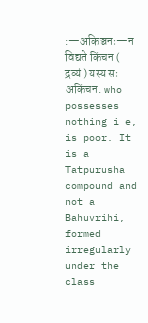:—अकिञ्चनः—न विद्यते किंचन ( द्रव्यं ) यस्य सः अकिंचन. who possesses nothing i e, is poor. It is a Tatpurusha compound and not a Bahuvrihi, formed irregularly under the class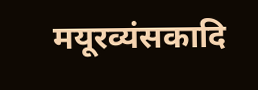मयूरव्यंसकादि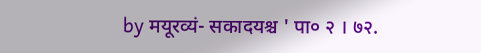by मयूरव्यं- सकादयश्च ' पा० २ । ७२.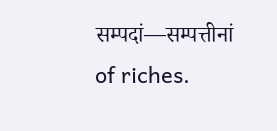सम्पदां—सम्पत्तीनां of riches.